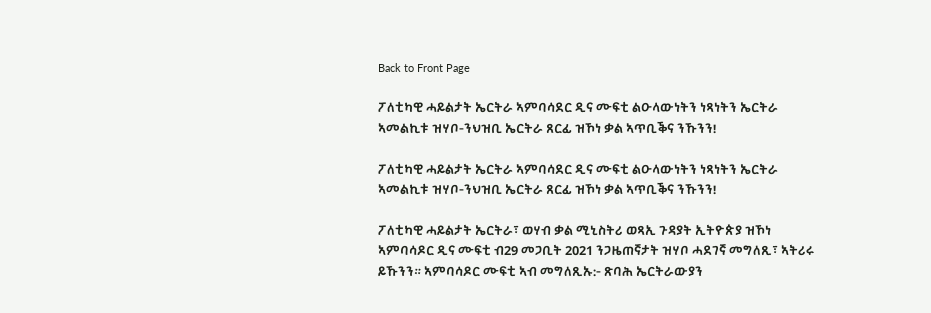Back to Front Page

ፖለቲካዊ ሓይልታት ኤርትራ ኣምባሳደር ዲና ሙፍቲ ልዑላውነትን ነጻነትን ኤርትራ ኣመልኪቱ ዝሃቦ-ንህዝቢ ኤርትራ ጸርፊ ዝኾነ ቃል ኣጥቢቕና ንኹንን!

ፖለቲካዊ ሓይልታት ኤርትራ ኣምባሳደር ዲና ሙፍቲ ልዑላውነትን ነጻነትን ኤርትራ ኣመልኪቱ ዝሃቦ-ንህዝቢ ኤርትራ ጸርፊ ዝኾነ ቃል ኣጥቢቕና ንኹንን!

ፖለቲካዊ ሓይልታት ኤርትራ፣ ወሃብ ቃል ሚኒስትሪ ወጻኢ ጉዳያት ኢትዮጵያ ዝኾነ ኣምባሳዶር ዲና ሙፍቲ ብ29 መጋቢት 2021 ንጋዜጠኛታት ዝሃቦ ሓደገኛ መግለጺ፣ ኣትሪሩ ይኹንን። ኣምባሳዶር ሙፍቲ ኣብ መግለጺኡ:- ጽባሕ ኤርትራውያን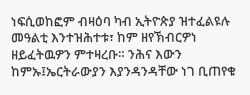ነፍሲወከፎም ብዛዕባ ካብ ኢትዮጵያ ዝተፈልዩሉ መዓልቲ እንተዝሕተቱ፣ ከም ዘየኽብርዎነ ዘይፈትዉዎን ምተዛረቡ። ንሕና እውን ከምኡ፤ኤርትራውያን እያንዳንዳቸው ነገ ቢጠየቁ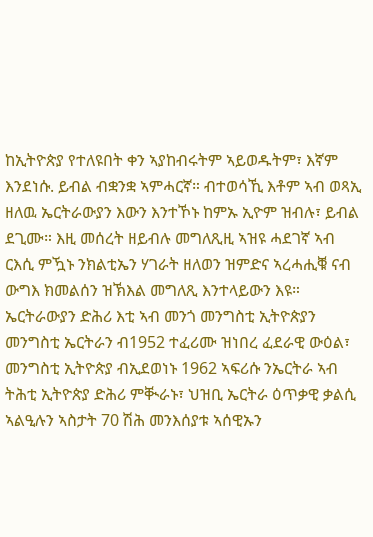ከኢትዮጵያ የተለዩበት ቀን ኣያከብሩትም ኣይወዱትም፣ እኛም እንደነሱ. ይብል ብቋንቋ ኣምሓርኛ። ብተወሳኺ እቶም ኣብ ወጻኢ ዘለዉ ኤርትራውያን እውን እንተኾኑ ከምኡ ኢዮም ዝብሉ፣ ይብል ደጊሙ። እዚ መሰረት ዘይብሉ መግለጺዚ ኣዝዩ ሓደገኛ ኣብ ርእሲ ምዃኑ ንክልቲኤን ሃገራት ዘለወን ዝምድና ኣረሓሒቑ ናብ ውግእ ክመልሰን ዝኽእል መግለጺ እንተላይውን እዩ። ኤርትራውያን ድሕሪ እቲ ኣብ መንጎ መንግስቲ ኢትዮጵያን መንግስቲ ኤርትራን ብ1952 ተፈሪሙ ዝነበረ ፈደራዊ ውዕል፣ መንግስቲ ኢትዮጵያ ብኢደወነኑ 1962 ኣፍሪሱ ንኤርትራ ኣብ ትሕቲ ኢትዮጵያ ድሕሪ ምቚራኑ፣ ህዝቢ ኤርትራ ዕጥቃዊ ቃልሲ ኣልዒሉን ኣስታት 70 ሽሕ መንእሰያቱ ኣሰዊኡን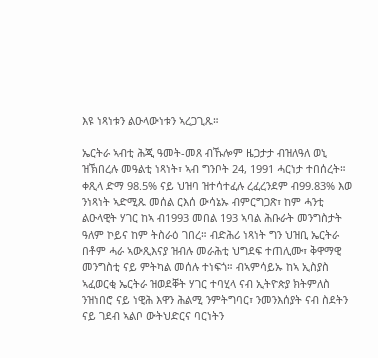እዩ ነጻነቱን ልዑላውነቱን ኣረጋጊጹ።

ኤርትራ ኣብቲ ሕጂ ዓመት-መጸ ብኹሎም ዜጋታታ ብዝለዓለ ወኒ ዝኽበረሉ መዓልቲ ነጻነት፣ ኣብ ግንቦት 24, 1991 ሓርነታ ተበሰረት። ቀጺላ ድማ 98.5% ናይ ህዝባ ዝተሳተፈሉ ረፈረንደም ብ99.83% እወ ንነጻነት ኣድሚጹ መሰል ርእሰ ውሳኔኡ ብምርግጋጽ፣ ከም ሓንቲ ልዑላዊት ሃገር ከኣ ብ1993 መበል 193 ኣባል ሕቡራት መንግስታት ዓለም ኮይና ከም ትስራዕ ገበረ። ብድሕሪ ነጻነት ግን ህዝቢ ኤርትራ በቶም ሓራ ኣውጺእናያ ዝብሉ መራሕቲ ህግደፍ ተጠሊሙ፣ ቅዋማዊ መንግስቲ ናይ ምትካል መሰሉ ተነፍጎ። ብኣምሳይኡ ከኣ ኢስያስ ኣፈወርቂ ኤርትራ ዝወደቐት ሃገር ተባሂላ ናብ ኢትዮጵያ ክትምለስ ንዝነበሮ ናይ ነዊሕ እዋን ሕልሚ ንምትግባር፣ ንመንእሰያት ናብ ስደትን ናይ ገደብ ኣልቦ ውትህድርና ባርነትን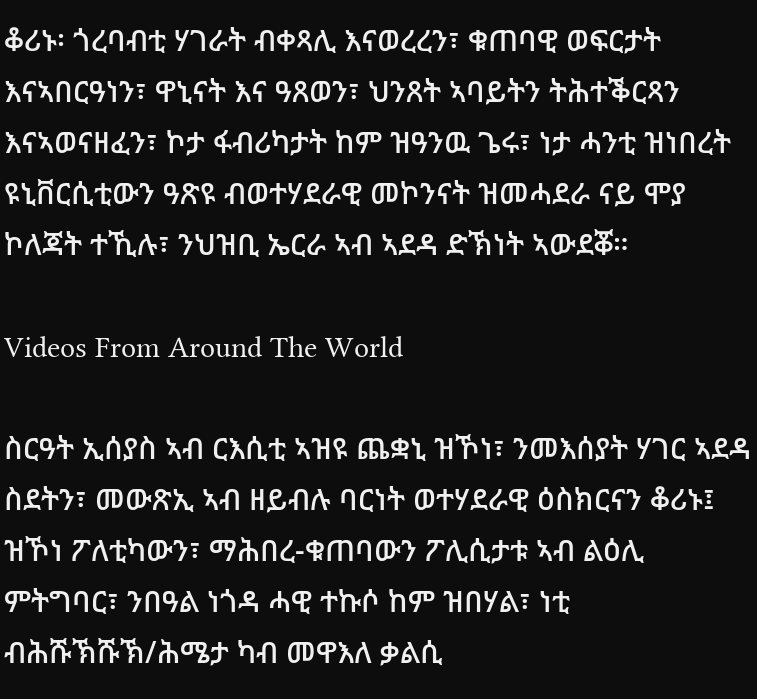ቆሪኑ፡ ጎረባብቲ ሃገራት ብቀጻሊ እናወረረን፣ ቁጠባዊ ወፍርታት እናኣበርዓነን፣ ዋኒናት እና ዓጸወን፣ ህንጸት ኣባይትን ትሕተቕርጻን እናኣወናዘፈን፣ ኮታ ፋብሪካታት ከም ዝዓንዉ ጌሩ፣ ነታ ሓንቲ ዝነበረት ዩኒቨርሲቲውን ዓጽዩ ብወተሃደራዊ መኮንናት ዝመሓደራ ናይ ሞያ ኮለጃት ተኺሉ፣ ንህዝቢ ኤርራ ኣብ ኣደዳ ድኽነት ኣውደቖ።

Videos From Around The World

ስርዓት ኢሰያስ ኣብ ርእሲቲ ኣዝዩ ጨቋኒ ዝኾነ፣ ንመእሰያት ሃገር ኣደዳ ስደትን፣ መውጽኢ ኣብ ዘይብሉ ባርነት ወተሃደራዊ ዕስክርናን ቆሪኑ፤ ዝኾነ ፖለቲካውን፣ ማሕበረ-ቁጠባውን ፖሊሲታቱ ኣብ ልዕሊ ምትግባር፣ ንበዓል ነጎዳ ሓዊ ተኩሶ ከም ዝበሃል፣ ነቲ ብሕሹኽሹኽ/ሕሜታ ካብ መዋእለ ቃልሲ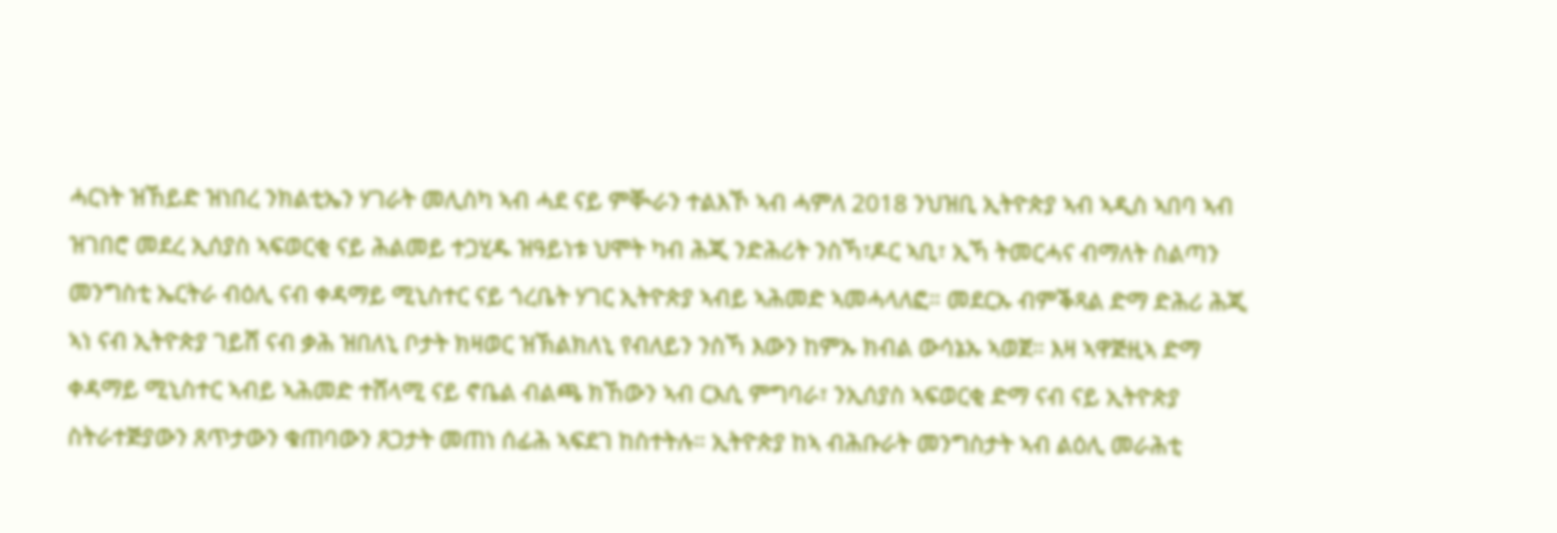ሓርነት ዝኸይድ ዝነበረ ንክልቲኤን ሃገራት መሊስካ ኣብ ሓደ ናይ ምቚራን ተልእኾ ኣብ ሓምለ 2018 ንህዝቢ ኢትዮጵያ ኣብ ኣዲስ ኣበባ ኣብ ዝገበሮ መደረ ኢሰያስ ኣፍወርቂ ናይ ሕልመይ ተጋሂዱ ዝዓይነቱ ህሞት ካብ ሕጂ ንድሕሪት ንስኻ፣ዶር ኣቢ፣ ኢኻ ትመርሓና ብማለት ስልጣን መንግስቲ ኤርትራ ብዕሊ ናብ ቀዳማይ ሚኒስተር ናይ ጎረቤት ሃገር ኢትዮጵያ ኣብይ ኣሕመድ ኣመሓላለፎ። መደርኡ ብምቕጻል ድማ ድሕሪ ሕጂ ኣነ ናብ ኢትዮጵያ ገይሸ ናብ ቃሕ ዝበለኒ ቦታት ክዛወር ዝኽልክለኒ የብለይን ንስኻ እውን ከምኡ ክብል ውሳኔኡ ኣወጀ። እዛ ኣዋጅዚኣ ድማ ቀዳማይ ሚኒስተር ኣብይ ኣሕመድ ተሸላሚ ናይ ኖቤል ብልጫ ክኸውን ኣብ ርእሲ ምግባራ፣ ንኢሰያስ ኣፍወርቂ ድማ ናብ ናይ ኢትዮጵያ ስትራተጅያውን ጸጥታውን ቁጠባውን ጸጋታት መጠነ ሰፊሕ ኣፍደገ ከስተትሉ። ኢትዮጵያ ከኣ ብሕቡራት መንግስታት ኣብ ልዕሊ መራሕቲ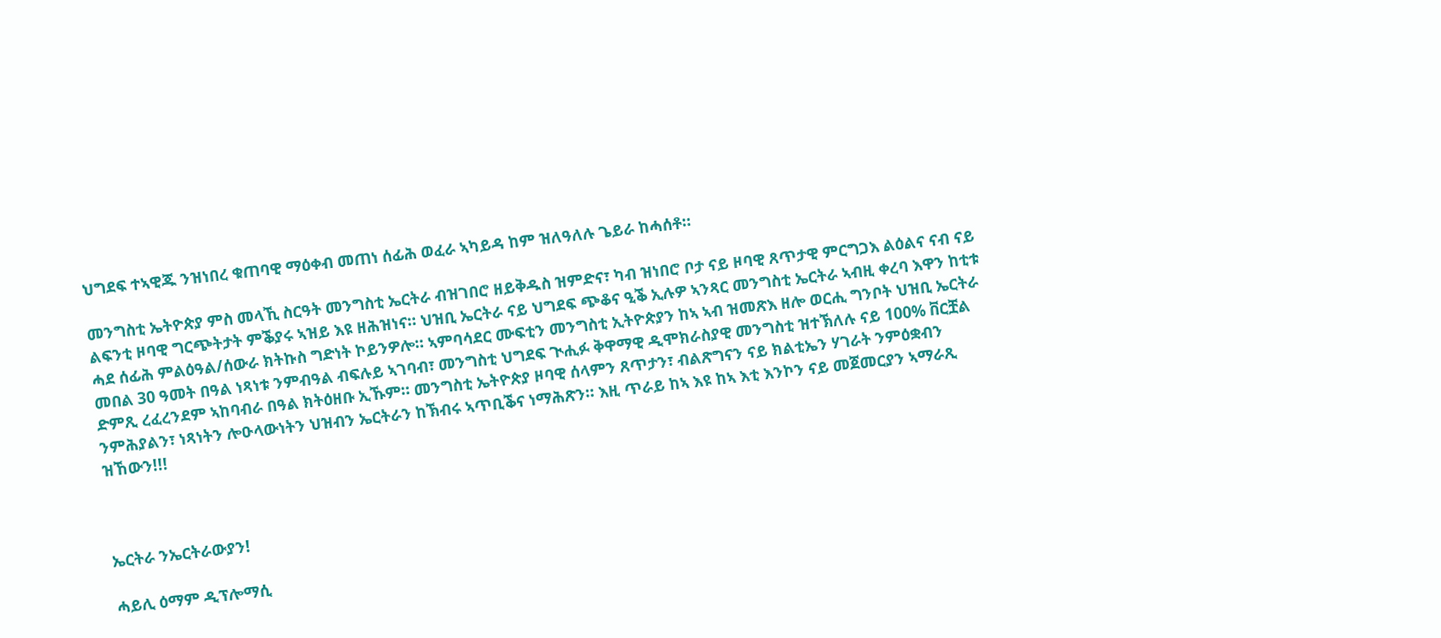ህግደፍ ተኣዊጁ ንዝነበረ ቁጠባዊ ማዕቀብ መጠነ ሰፊሕ ወፈራ ኣካይዳ ከም ዝለዓለሉ ጌይራ ከሓሰቶ።

መንግስቲ ኤትዮጵያ ምስ መላኺ ስርዓት መንግስቲ ኤርትራ ብዝገበሮ ዘይቅዱስ ዝምድና፣ ካብ ዝነበሮ ቦታ ናይ ዞባዊ ጸጥታዊ ምርግጋእ ልዕልና ናብ ናይ ልፍንቲ ዞባዊ ግርጭትታት ምቕያሩ ኣዝይ እዩ ዘሕዝነና። ህዝቢ ኤርትራ ናይ ህግደፍ ጭቆና ዒቕ ኢሉዎ ኣንጻር መንግስቲ ኤርትራ ኣብዚ ቀረባ እዋን ከቲቱ ሓደ ሰፊሕ ምልዕዓል/ሰውራ ክትኩስ ግድነት ኮይንዎሎ። ኣምባሳደር ሙፍቲን መንግስቲ ኢትዮጵያን ከኣ ኣብ ዝመጽእ ዘሎ ወርሒ ግንቦት ህዝቢ ኤርትራ መበል 30 ዓመት በዓል ነጻነቱ ንምብዓል ብፍሉይ ኣገባብ፣ መንግስቲ ህግደፍ ጒሒፉ ቅዋማዊ ዲሞክራስያዊ መንግስቲ ዝተኽለሉ ናይ 100% ቨርቿል ድምጺ ረፈረንደም ኣከባብራ በዓል ክትዕዘቡ ኢኹም። መንግስቲ ኤትዮጵያ ዞባዊ ሰላምን ጸጥታን፣ ብልጽግናን ናይ ክልቲኤን ሃገራት ንምዕቋብን ንምሕያልን፣ ነጻነትን ሎዑላውነትን ህዝብን ኤርትራን ከኽብሩ ኣጥቢቕና ነማሕጽን። እዚ ጥራይ ከኣ እዩ ከኣ እቲ እንኮን ናይ መጀመርያን ኣማራጺ ዝኸውን!!!



ኤርትራ ንኤርትራውያን!

ሓይሊ ዕማም ዲፕሎማሲ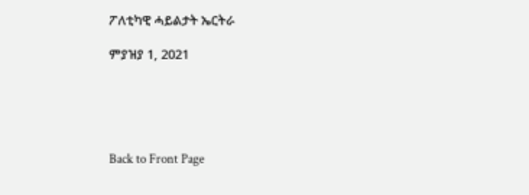ፖለቲካዊ ሓይልታት ኤርትራ

ምያዝያ 1, 2021





Back to Front Page